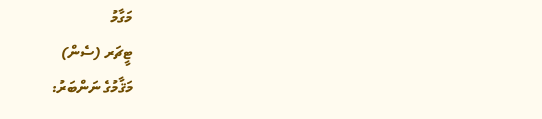މަގާމު
ޓީޗަރ (ސެން)
މަޤާމުގެ ނަންބަރު: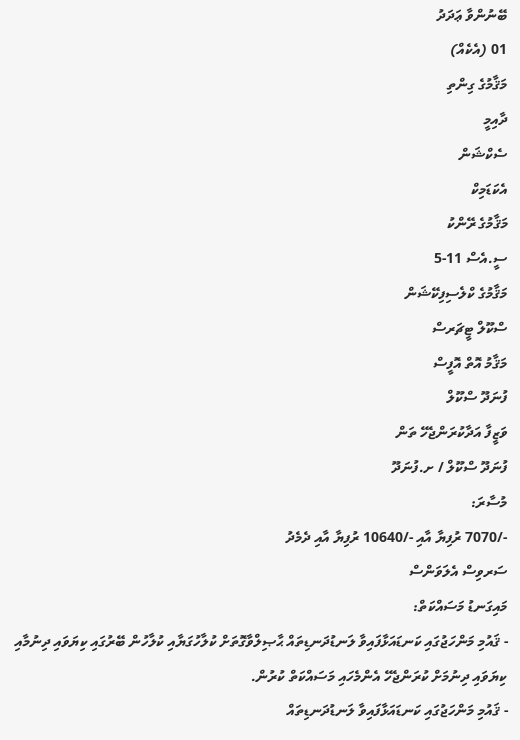ބޭނުންވާ ޢަދަދު
01 (އެކެއް)
މަޤާމުގެ ގިންތި
ދާއިމީ
ސެކްޝަން
އެކަޑަމިކް
މަޤާމުގެ ރޭންކު
ސީ.އެސް 11-5
މަޤާމުގެ ކްލެސިފިކޭޝަން
ސްކޫލް ޓީޗަރސް
މަޤާމު އޮތް އޮފީސް
ފުނަދޫ ސްކޫލް
ވަޒީފާ އަދާކުރަންޖެހޭ ތަން
ފުނަދޫ ސްކޫލް / ށ.ފުނަދޫ
މުސާރަ:
-/7070 ރުފިޔާ އާއި -/10640 ރުފިޔާ އާއި ދެމެދު
ސަރވިސް އެލަވަންސް
މައިގަނޑު މަސައްކަތް:
- ޤައުމި މަންހަޖުގައި ކަނޑައަޅާފައިވާ ލަނޑުދަނޑިތައް ޙާޞިލްވާގޮތަށް ކުލާހުގަޔާއި ކުލާހުން ބޭރުގައި ކިޔަވައި ދިނުމާއި ކިޔަވައި ދިނުމަށް ކުރަންޖެހޭ އެންމެހައި މަސައްކަތް ކުރުން.
- ޤައުމި މަންހަޖުގައި ކަނޑައަޅާފައިވާ ލަނޑުދަނޑިތައް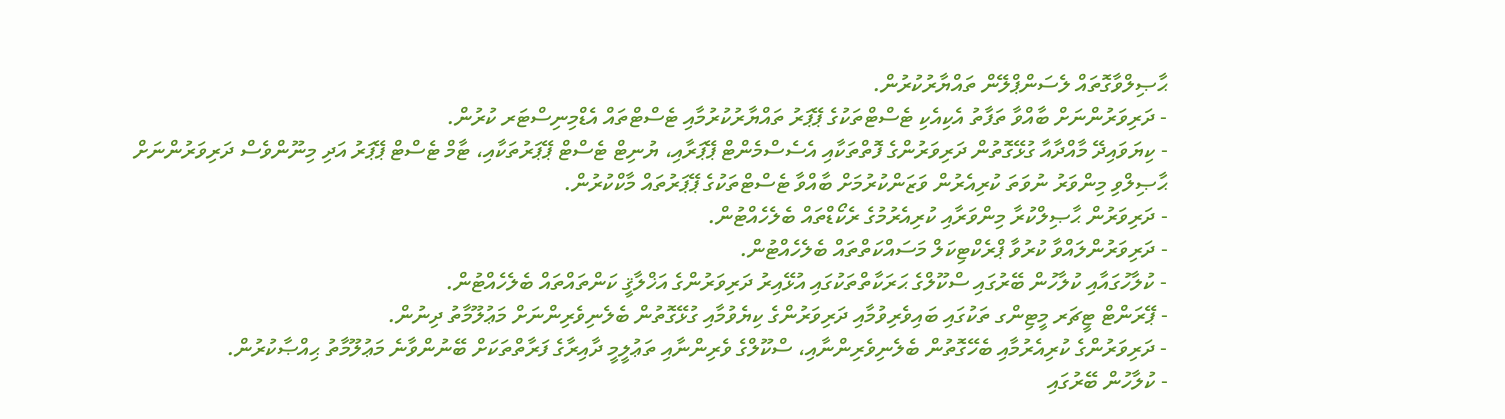ޙާޞިލްވާގޮތައް ލެސަންޕްލޭން ތައްޔާރުކުރުން.
- ދަރިވަރުންނަށް ބާއްވާ ތަފާތު އެކިއެކި ޓެސްޓްތަކުގެ ޕޭޕަރު ތައްޔާރުކުރުމާއި ޓެސްޓްތައް އެޑްމިނިސްޓަރ ކުރުން.
- ކިޔަވައިދޭ މާއްދާއާ ގުޅޭގޮތުން ދަރިވަރުންގެ ފޮތްތަކާއި އެސެސްމެންޓް ޕޭޕަރާއި، ޔުނިޓް ޓެސްޓް ޕޭޕަރުތަކާއި، ޓާމް ޓެސްޓް ޕޭޕަރު އަދި މިނޫންވެސް ދަރިވަރުންނަށް ޙާޞިލްވި މިންވަރު ނުވަތަ ކުރިއެރުން ވަޒަންކުރުމަށް ބާއްވާ ޓެސްޓްތަކުގެ ޕޭޕަރުތައް މާކްކުރުން.
- ދަރިވަރުން ޙާޞިލްކުރާ މިންވަރާއި ކުރިއެރުމުގެ ރެކޯޑްތައް ބެލެހެއްޓުން.
- ދަރިވަރުންލައްވާ ކުރުވާ ޕްރެކްޓިކަލް މަސައްކަތްތައް ބެލެހެއްޓުން.
- ކުލާހުގައާއި ކުލާހުން ބޭރުގައި ސްކޫލްގެ ޙަރަކާތްތަކުގައި އުޅޭއިރު ދަރިވަރުންގެ އަޚްލާޤީ ކަންތައްތައް ބެލެހެއްޓުން.
- ޕޭރަންޓް ޓީޗަރ މީޓިންގ ތަކުގައި ބައިވެރިވުމާއި ދަރިވަރުންގެ ކިޔެވުމާއި ގުޅޭގޮތުން ބެލެނިވެރިންނަށް މަޢުލޫމާތު ދިނުން.
- ދަރިވަރުންގެ ކުރިއެރުމާއި ބެހޭގޮތުން ބެލެނިވެރިންނާއި، ސްކޫލްގެ ވެރިންނާއި ތަޢުލީމީ ދާއިރާގެ ފަރާތްތަކަށް ބޭނުންވާނެ މަޢުލޫމާތު ޙިއްޞާކުރުން.
- ކުލާހުން ބޭރުގައި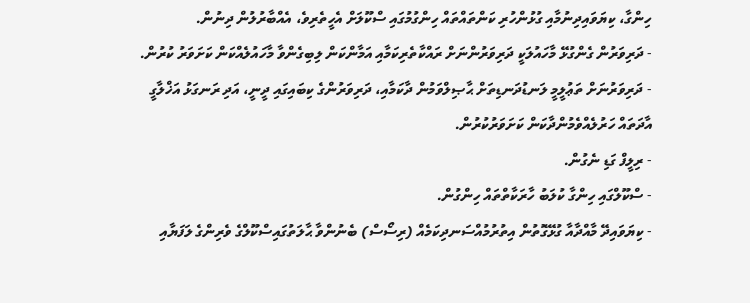ހިންގާ، ކިޔަވައިދިނުމާއި ގުޅުންހުރި ކަންތައްތައް ހިންގުމުގައި ސްކޫލަށް އެހީތެރިވެ، އެއްބާރުލުން ދިނުން.
- ދަރިވަރުން ގެންގުޅޭ މާހައުލަކީ ދަރިވަރުންނަށް ރައްކާތެރިކަމާއި އަމާންކަން ލިބިގެންވާ މާހައުލެއްކަން ކަށަވަރު ކުރުން.
- ދަރިވަރުނަށް ތަޢުލީމީ ލަނޑުދަނޑިތަށް ޙާޞިލްވަމުން ދާކަމާއި، ދަރިވަރުންގެ ކިބައިގައި ދީނީ، އަދި ރަނގަޅު އަޚްލާގީ އާދަތައް ހަރުލެއްވެމުންދާކަން ކަށަވަރުކުރުން.
- ރިލީފް ގަޑި ނެގުން.
- ސްކޫލްގައި ހިންގާ ކުލަބު ހާރަކާތްތައް ހިންގުން.
- ކިޔަވައިދޭ މާއްދާއާ ގުޅޭގޮތުން އިތުރުމުއްސަނދިކަމެއް (ރިސޯސް) ބެނުންވާ ޙާލަތުގައިސްކޫލްގެ ވެރިންގެ ލަފަޔާއި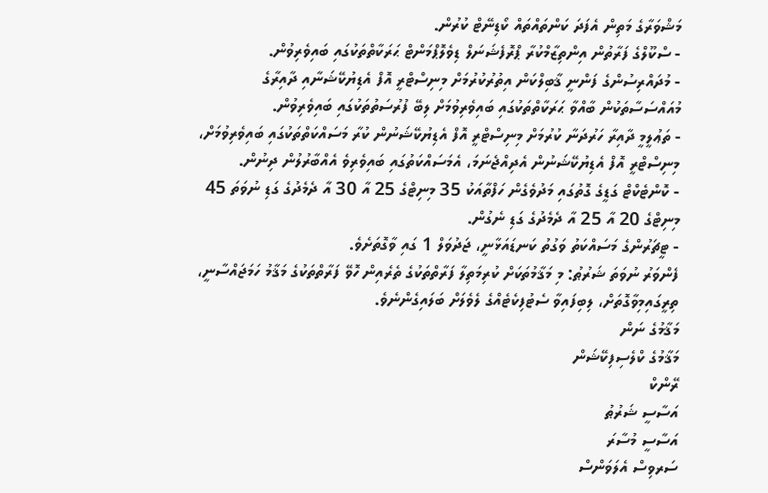މަޝްވަރާގެ މަތިން އެފަދަ ކަންތައްތައް ކޯޑިނޭޓް ކުރުން.
- ސްކޫލްގެ ފަރާތުން އިންތިޒާމްކުރާ ޕްރޮފެޝަނަލް ޑިވެލޮޕްމަންޓް ޙަރަކާތްތަކުގައި ބައިވެރިވުން.
- މުދައްރިސުންގެ ފަންނީ ޤާބިލްކަން އިތުރުކުރުމަށް މިނިސްޓްރީ އޮފް އެޑިޔުކޭޝަނާއި ދާއިރާގެ މުއައްސަސާތަކުން ބާއްވާ ޙަރަކާތްތަކުގައި ބައިވެރިވުމަށް ލިބޭ ފުރުސަތުތަކުގައި ބައިވެރިވުން.
- ތަޢުލީމީ ދާއިރާ ހަރުދަނާ ކުރުމަށް މިނިސްޓްރީ އޮފް އެޑިޔުކޭޝަނުން ކުރާ މަސައްކަތްތަކުގައި ބައިވެރިވުމަށް، މިނިސްޓްރީ އޮފް އެޑިޔުކޭޝަނުން އެދިއްޖެނަމަ، އެމަސައްކަތުގައި ބައިވެރިވެ އެއްބާރުލުން ދިނުން.
- ކޮންޓެކްޓް ގަޑީގެ ގޮތުގައި މަދުވެގެން ހަފްތާއަކު 35 މިނިޓްގެ 25 އާ 30 އާ ދެމެދުގެ ގަޑި ނުވަތަ 45 މިނިޓްގެ 20 އާ 25 އާ ދެމެދުގެ ގަޑި ނެގުން.
- ޓީޗަރުންގެ މަސައްކަތު ވަގުތު ކަނޑައަޅާނީ، ޖަދުވަލް 1 ގައި ވާގޮތަށެވެ.
ފެންވަރު ނުވަތަ ޝަރުޠު: މި މަޤާމުތަކަށް ކުރިމަތިލާ ފަރާތްތަކުގެ ތެރެއިން ހޮވޭ ފަރާތްތަކުގެ މަޤާމު ހަމަޖައްސާނީ، ތިރީގައިމިވާގޮތަށް، ލިބިފައިވާ ސެޓުފިކެޓެއްގެ ލެވެލަށް ބަލައިގެންނެވެ.
މަޤާމުގެ ނަން
މަޤާމުގެ ކްލެސިފިކޭޝަން
ރޭންކް
އަސާސީ ޝަރުޠު
އަސާސީ މުސާރަ
ސަރވިސް އެލަވަންސް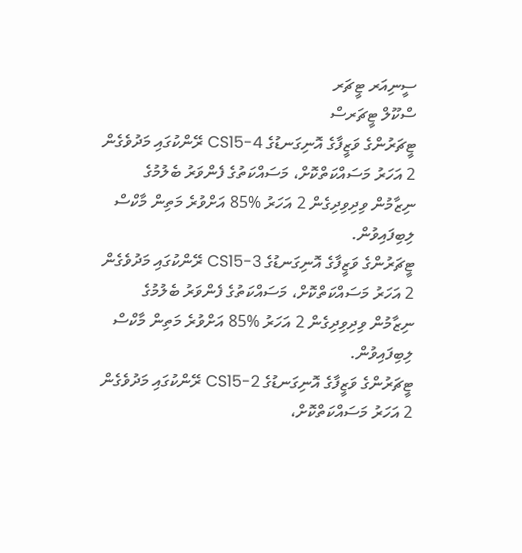ސީނިއަރ ޓީޗަރ
ސްކޫލް ޓީޗަރސް
ޓީޗަރުންގެ ވަޒީފާގެ އޮނިގަނޑުގެ CS15-4 ރޭންކުގައި މަދުވެގެން 2 އަހަރު މަސައްކަތްކޮށް، މަސައްކަތުގެ ފެންވަރު ބެލުމުގެ ނިޒާމުން ވިދިވިދިގެން 2 އަހަރު %85 އަށްވުރެ މަތިން މާކްސް ލިބިފައިވުން.
ޓީޗަރުންގެ ވަޒީފާގެ އޮނިގަނޑުގެ CS15-3 ރޭންކުގައި މަދުވެގެން 2 އަހަރު މަސައްކަތްކޮށް، މަސައްކަތުގެ ފެންވަރު ބެލުމުގެ ނިޒާމުން ވިދިވިދިގެން 2 އަހަރު %85 އަށްވުރެ މަތިން މާކްސް ލިބިފައިވުން.
ޓީޗަރުންގެ ވަޒީފާގެ އޮނިގަނޑުގެ CS15-2 ރޭންކުގައި މަދުވެގެން 2 އަހަރު މަސައްކަތްކޮށް،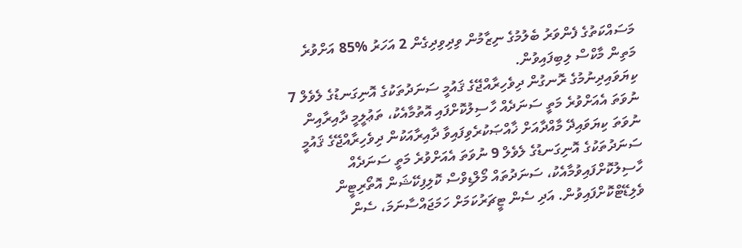މަސައްކަތުގެ ފެންވަރު ބެލުމުގެ ނިޒާމުން ވިދިވިދިގެން 2 އަހަރު %85 އަށްވުރެ މަތިން މާކްސް ލިބިފައިވުން.
ކިޔަވައިދިނުމުގެ ރޮނގުން ދިވެހިރާއްޖޭގެ ޤައުމީ ސަނަދުތަކުގެ އޮނިގަނޑުގެ ލެވެލް 7 ނުވަތަ އެއަށްވުރެ މަތީ ސަނަދެއް ހާސިލުކޮށްފައި އޮތުމާއެކު، ތަޢުލީމީ ދާއިރާއިން ނުވަތަ ކިޔަވައިދޭ މާއްދާއަށް ޚާއްޞަކުރެވިފައިވާ ދާއިރާއަކުން ދިވެހިރާއްޖޭގެ ޤައުމީ ސަނަދުތަކުގެ އޮނިގަނޑުގެ ލެވެލް 9 ނުވަތަ އެއަށްވުރެ މަތީ ސަނަދެއް ހާސިލުކޮށްފައިވުމާއެކު، ސަނަދުތައް މޯލްޑިވްސް ކޮލިފިކޭޝަން އޮތޯރިޓީން ވެލިޑޭޓްކޮށްފައިވުން. އަދި ސެން ޓީޗަރުކަމަށް ހަމަޖައްސާނަމަ، ސެން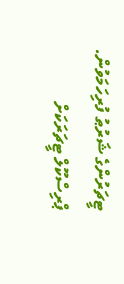ޓީޗަރުންގެ ޝަރުޠު ފުރިހަމަވުން. ޕްރިސްކޫލް ޓީޗަރަކަށް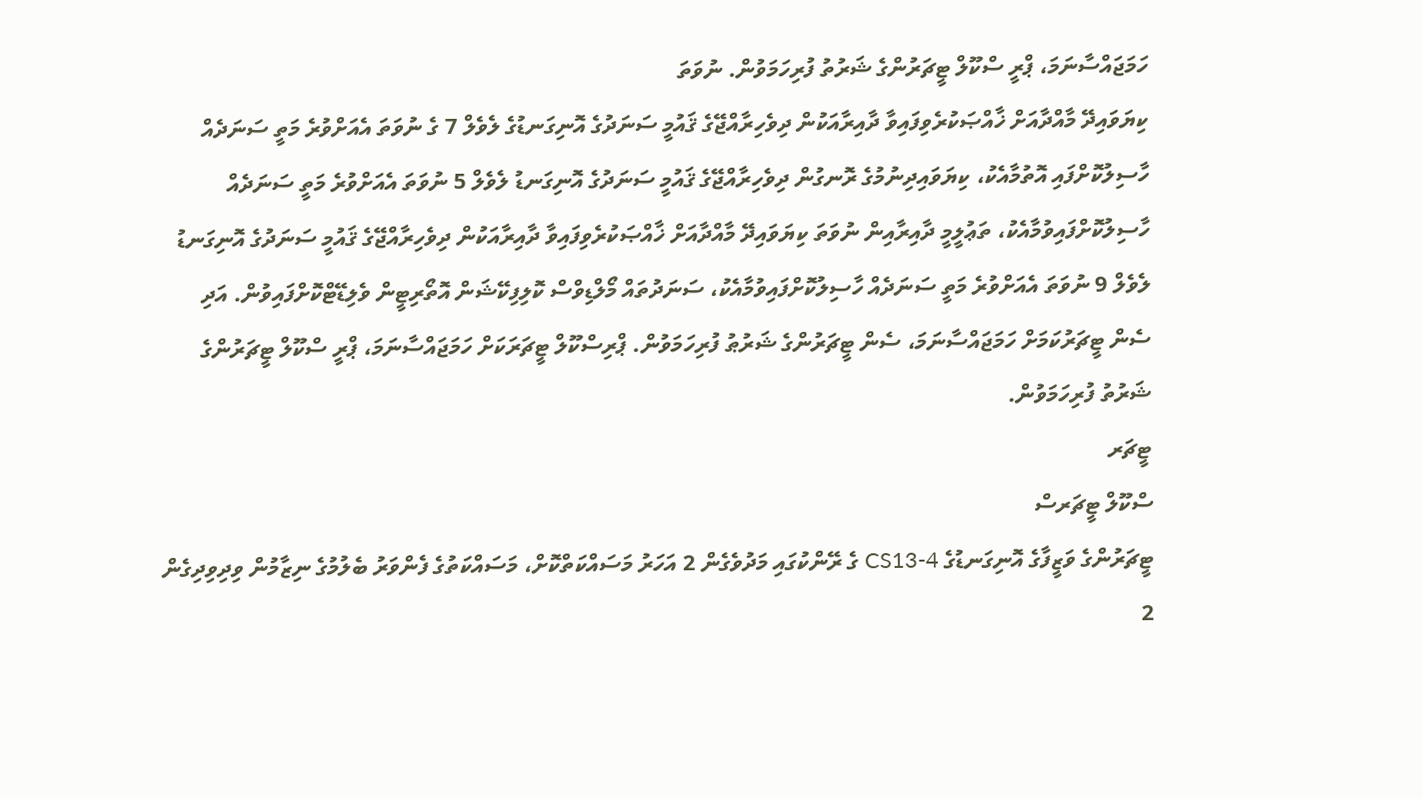ހަމަޖައްސާނަމަ، ޕްރީ ސްކޫލް ޓީޗަރުންގެ ޝަރުތު ފުރިހަމަވުން. ނުވަތަ
ކިޔަވައިދޭ މާއްދާއަށް ޚާއްޞަކުރެވިފައިވާ ދާއިރާއަކުން ދިވެހިރާއްޖޭގެ ޤައުމީ ސަނަދުގެ އޮނިގަނޑުގެ ލެވެލް 7 ގެ ނުވަތަ އެއަށްވުރެ މަތީ ސަނަދެއް ހާސިލުކޮށްފައި އޮތުމާއެކު، ކިޔަވައިދިނުމުގެ ރޮނގުން ދިވެހިރާއްޖޭގެ ޤައުމީ ސަނަދުގެ އޮނިގަނޑު ލެވެލް 5 ނުވަތަ އެއަށްވުރެ މަތީ ސަނަދެއް ހާސިލުކޮށްފައިވުމާއެކު، ތަޢުލީމީ ދާއިރާއިން ނުވަތަ ކިޔަވައިދޭ މާއްދާއަށް ޚާއްޞަކުރެވިފައިވާ ދާއިރާއަކުން ދިވެހިރާއްޖޭގެ ޤައުމީ ސަނަދުގެ އޮނިގަނޑު ލެވެލް 9 ނުވަތަ އެއަށްވުރެ މަތީ ސަނަދެއް ހާސިލުކޮށްފައިވުމާއެކު، ސަނަދުތައް މޯލްޑިވްސް ކޮލިފިކޭޝަން އޮތޯރިޓީން ވެލިޑޭޓްކޮށްފައިވުން. އަދި ސެން ޓީޗަރުކަމަށް ހަމަޖައްސާނަމަ، ސެން ޓީޗަރުންގެ ޝަރުޠު ފުރިހަމަވުން. ޕްރިސްކޫލް ޓީޗަރަކަށް ހަމަޖައްސާނަމަ، ޕްރީ ސްކޫލް ޓީޗަރުންގެ ޝަރުތު ފުރިހަމަވުން.
ޓީޗަރ
ސްކޫލް ޓީޗަރސް
ޓީޗަރުންގެ ވަޒީފާގެ އޮނިގަނޑުގެ 4-CS13 ގެ ރޭންކުގައި މަދުވެގެން 2 އަހަރު މަސައްކަތްކޮށް، މަސައްކަތުގެ ފެންވަރު ބެލުމުގެ ނިޒާމުން ވިދިވިދިގެން 2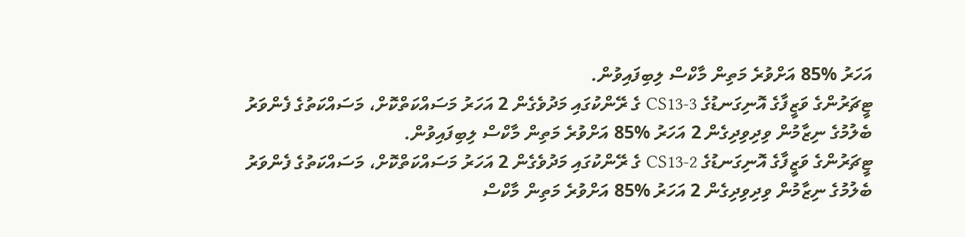އަހަރު %85 އަށްވުރެ މަތިން މާކްސް ލިބިފައިވުން.
ޓީޗަރުންގެ ވަޒީފާގެ އޮނިގަނޑުގެ 3-CS13 ގެ ރޭންކުގައި މަދުވެގެން 2 އަހަރު މަސައްކަތްކޮށް، މަސައްކަތުގެ ފެންވަރު ބެލުމުގެ ނިޒާމުން ވިދިވިދިގެން 2 އަހަރު %85 އަށްވުރެ މަތިން މާކްސް ލިބިފައިވުން.
ޓީޗަރުންގެ ވަޒީފާގެ އޮނިގަނޑުގެ 2-CS13 ގެ ރޭންކުގައި މަދުވެގެން 2 އަހަރު މަސައްކަތްކޮށް، މަސައްކަތުގެ ފެންވަރު ބެލުމުގެ ނިޒާމުން ވިދިވިދިގެން 2 އަހަރު %85 އަށްވުރެ މަތިން މާކްސް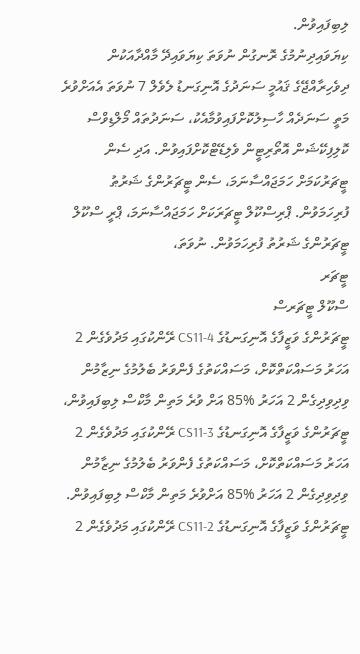ލިބިފައިވުން.
ކިޔަވައިދިނުމުގެ ރޮނގުން ނުވަތަ ކިޔަވައިދޭ މާއްދާއަކުން ދިވެހިރާއްޖޭގެ ޤައުމީ ސަނަދުގެ އޮނިގަނޑު ލެވެލް 7 ނުވަތަ އެއަށްވުރެ މަތީ ސަނަދެއް ހާސިލުކޮށްފައިވުމާއެކު، ސަނަދުތައް މޯލްޑިވްސް ކޮލިފިކޭޝަން އޮތޯރިޓީން ވެލިޑޭޓްކޮށްފައިވުން. އަދި ސެން ޓީޗަރުކަމަށް ހަމަޖައްސާނަމަ، ސެން ޓީޗަރުންގެ ޝަރުޠު ފުރިހަމަވުން. ޕްރިސްކޫލް ޓީޗަރަކަށް ހަމަޖައްސާނަމަ، ޕްރީ ސްކޫލް ޓީޗަރުންގެ ޝަރުތު ފުރިހަމަވުން. ނުވަތަ،
ޓީޗަރ
ސްކޫލް ޓީޗަރސް
ޓީޗަރުންގެ ވަޒީފާގެ އޮނިގަނޑުގެ CS11-4 ރޭންކުގައި މަދުވެގެން 2 އަހަރު މަސައްކަތްކޮށް، މަސައްކަތުގެ ފެންވަރު ބެލުމުގެ ނިޒާމުން ވިދިވިދިގެން 2 އަހަރު %85 އަށް ވުރެ މަތިން މާކްސް ލިބިފައިވުން،
ޓީޗަރުންގެ ވަޒީފާގެ އޮނިގަނޑުގެ CS11-3 ރޭންކުގައި މަދުވެގެން 2 އަހަރު މަސައްކަތްކޮށް، މަސައްކަތުގެ ފެންވަރު ބެލުމުގެ ނިޒާމުން ވިދިވިދިގެން 2 އަހަރު %85 އަށްވުރެ މަތިން މާކްސް ލިބިފައިވުން.
ޓީޗަރުންގެ ވަޒީފާގެ އޮނިގަނޑުގެ CS11-2 ރޭންކުގައި މަދުވެގެން 2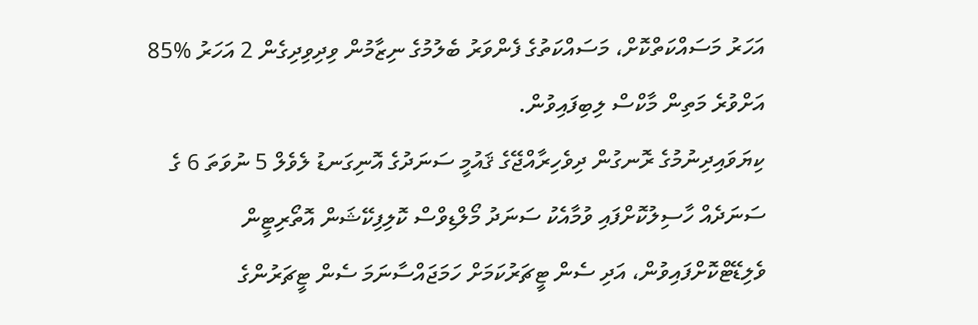އަހަރު މަސައްކަތްކޮށް، މަސައްކަތުގެ ފެންވަރު ބެލުމުގެ ނިޒާމުން ވިދިވިދިގެން 2 އަހަރު %85 އަށްވުރެ މަތިން މާކްސް ލިބިފައިވުން.
ކިޔަވައިދިނުމުގެ ރޮނގުން ދިވެހިރާއްޖޭގެ ޤައުމީ ސަނަދުގެ އޮނިގަނޑު ލެވެލް 5 ނުވަތަ 6 ގެ ސަނަދެއް ހާސިލުކޮށްފައި ވުމާއެކު ސަނަދު މޯލްޑިވްސް ކޮލިފިކޭޝަން އޮތޯރިޓީން ވެލިޑޭޓްކޮށްފައިވުން، އަދި ސެން ޓީޗަރުކަމަށް ހަމަޖައްސާނަމަ ސެން ޓީޗަރުންގެ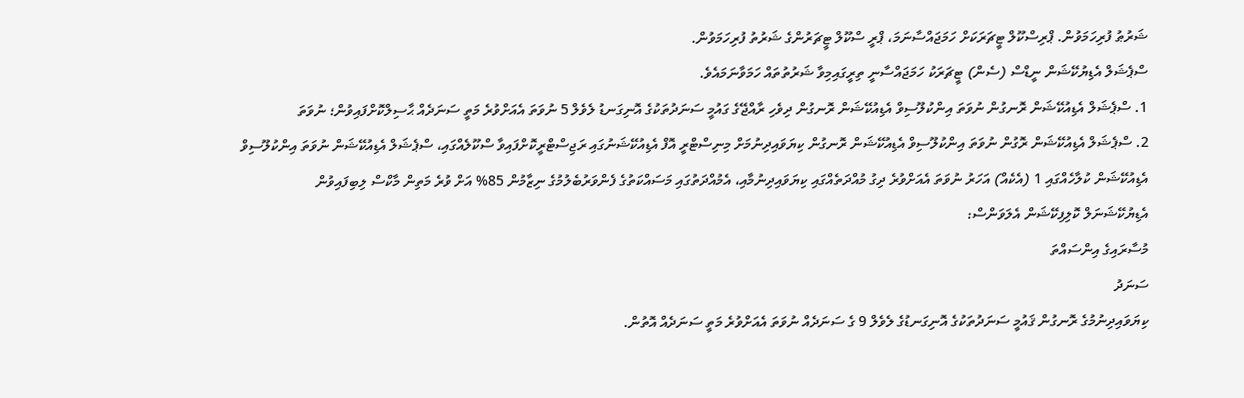ޝަރުޠު ފުރިހަމަވުން. ޕްރިސްކޫލް ޓީޗަރަކަށް ހަމަޖައްސާނަމަ، ޕްރީ ސްކޫލް ޓީޗަރުންގެ ޝަރުތު ފުރިހަމަވުން.
ސްޕެޝަލް އެޑިޔުކޭޝަން ނީޑްސް (ސެން) ޓީޗަރަކު ހަމަޖައްސާނީ ތިރީގައިމިވާ ޝަރުތުތައް ހަމަވާނަމައެވެ.
1. ސްޕެޝަލް އެޑިއުކޭޝަން ރޮނގުން ނުވަތަ އިންކުލޫސިވް އެޑިއުކޭޝަން ރޮނގުން ދިވެހި ރާއްޖޭގެ ގައުމީ ސަނަދުތަކުގެ އޮނިގަނޑު ލެވެލް 5 ނުވަތަ އެއަށްވުރެ މަތީ ސަނަދެއް ޙާސިލްކޮށްފައިވުން؛ ނުވަތަ
2. ސްޕެޝަލް އެޑިއުކޭޝަން ރޮގުން ނުވަތަ އިންކުލޫސިވް އެޑިއުކޭޝަން ރޮނގުން ކިޔަވައިދިނުމަށް މިނިސްޓްރީ އޮފް އެޑިއުކޭޝަނުގައި ރަޖިސްޓްރީކޮށްފައިވާ ސްކޫލެއްގައި، ސްޕެޝަލް އެޑިއުކޭޝަން ނުވަތަ އިންކުލޫސިވް އެޑިއުކޭޝަން ކުލާހެއްގައި 1 (އެކެއް) އަހަރު ނުވަތަ އެއަށްވުރެ ދިގު މުއްދަތެއްގައި ކިޔަވައިދިނުމާއި، އެމުއްދަތުގައި މަސައްކަތުގެ ފެންވަރުބެލުމުގެ ނިޒާމުން 85% އަށް ވުރެ މަތިން މާކްސް ލިބިފައިވުން
އެޑިޔުކޭޝަނަލް ކޮލިފިކޭޝަން އެލަވަންސް:
މުސާރައިގެ އިންސައްތަ
ސަނަދު
ކިޔަވައިދިނުމުގެ ރޮނގުން ޤައުމީ ސަނަދުތަކުގެ އޮނިގަނޑުގެ ލެވެލް 9 ގެ ސަނަދެއް ނުވަތަ އެއަށްވުރެ މަތީ ސަނަދެއް އޮތުން.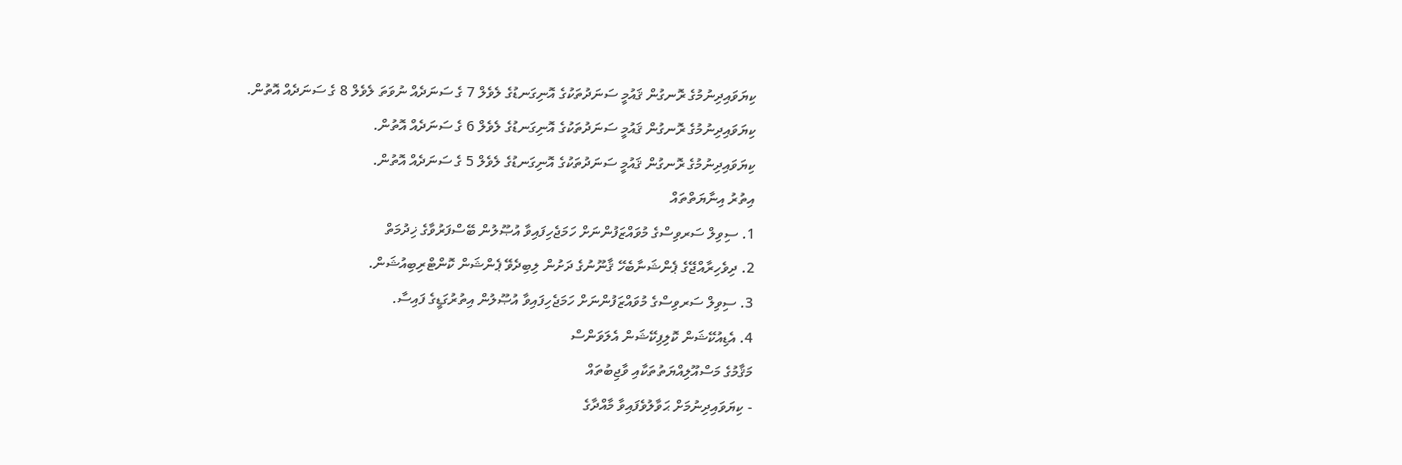ކިޔަވައިދިނުމުގެ ރޮނގުން ޤައުމީ ސަނަދުތަކުގެ އޮނިގަނޑުގެ ލެވެލް 7 ގެ ސަނަދެއް ނުވަތަ ލެވެލް 8 ގެ ސަނަދެއް އޮތުން.
ކިޔަވައިދިނުމުގެ ރޮނގުން ޤައުމީ ސަނަދުތަކުގެ އޮނިގަނޑުގެ ލެވެލް 6 ގެ ސަނަދެއް އޮތުން.
ކިޔަވައިދިނުމުގެ ރޮނގުން ޤައުމީ ސަނަދުތަކުގެ އޮނިގަނޑުގެ ލެވެލް 5 ގެ ސަނަދެއް އޮތުން.
އިތުރު އިނާޔަތްތައް
1. ސިވިލް ސަރވިސްގެ މުވައްޒަފުންނަށް ހަމަޖެހިފައިވާ އުޞޫލުން ބޭސްފަރުވާގެ ޚިދުމަތް
2. ދިވެހިރާއްޖޭގެ ޕެންޝަނާބެހޭ ޤާނޫނުގެ ދަށުން ލިބިދެވޭ ޕެންޝަން ކޮންޓްރިބިއުޝަން.
3. ސިވިލް ސަރވިސްގެ މުވައްޒަފުންނަށް ހަމަޖެހިފައިވާ އުޞޫލުން އިތުރުގަޑީގެ ފައިސާ.
4. އެޑިއުކޭޝަން ކޮލިފިކޭޝަން އެލަވަންސް
މަޤާމުގެ މަސްއޫލިއްޔަތުތަކާއި ވާޖިބުތައް
- ކިޔަވައިދިނުމަށް ޙަވާލުވެފައިވާ މާއްދާގެ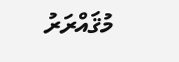މުޤައްރަރު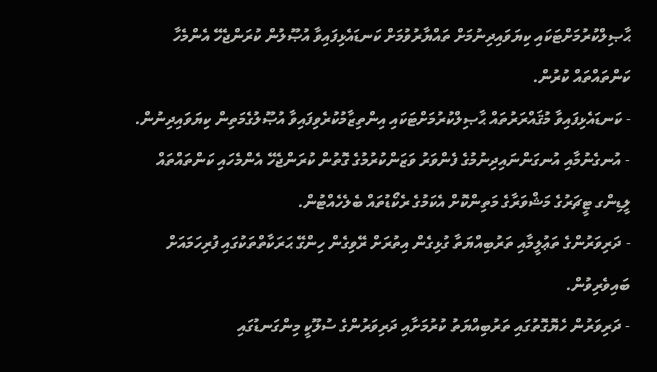ޙާޞިލްކުރުމަށްޓަކައި ކިޔަވައިދިނުމަށް ތައްޔާރުވުމަށް ކަނޑައެޅިފައިވާ އުޞޫލުން ކުރަންޖެހޭ އެންމެހާ ކަންތައްތައް ކުރުން.
- ކަނޑައެޅިފައިވާ މުޤައްރަރުތައް ޙާޞިލްކުރުމަށްޓަކައި އިންތިޒާމުކުރެވިފައިވާ އުޞޫލުގެމަތިން ކިޔަވައިދިނުން.
- އުނގެނުމާއި އުނގަންނައިދިނުމުގެ ފެންވަރު ވަޒަންކުރުމުގެ ގޮތުން ކުރަންޖެހޭ އެންމެހައި ކަންތައްތައް ލީޑިންގ ޓީޗަރުގެ މަޝްވަރާގެ މަތިންކޮށް އެކަމުގެ ރެކޯޑުތައް ބެލެހެއްޓުން.
- ދަރިވަރުންގެ ތަޢުލީމާއި ތަރުބިއްޔަތާ ގުޅިގެން އިތުރަށް ރޭވިގެން ހިންގޭ ޙަރަކާތްތަކުގައި ފުރިހަމައަށް ބައިވެރިވުން.
- ދަރިވަރުން ހެޔޮގޮތުގައި ތަރުބިއްޔަތު ކުރުމަށާއި ދަރިވަރުންގެ ސުލޫކީ މިންގަނޑުގައި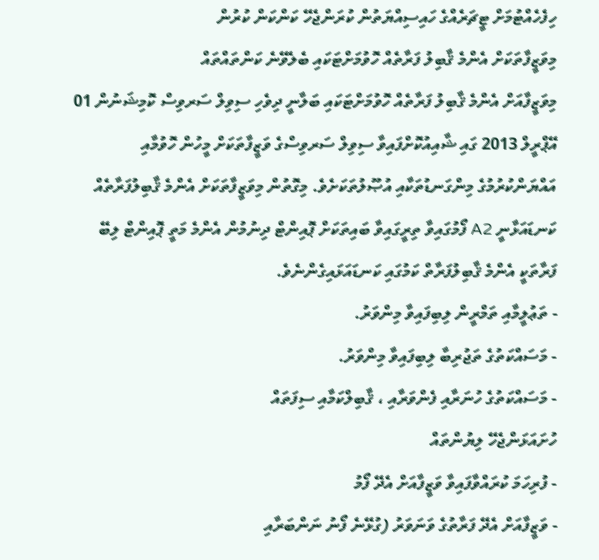ހިފެހެއްޓުމަށް ޓީޗަރެއްގެ ހައިސިއްޔަތުން ކުރަންޖެހޭ ކަންކަން ކުރުން
މިވަޒީފާތަކަށް އެންމެ ޤާބިލު ފަރާތެއް ހޮވުމަށްޓަކައި ބެލެވޭނެ ކަންތައްތައް
މިވަޒީފާއަށް އެންމެ ޤާބިލު ފަރާތެއް ހޮވުމަށްޓަކައި ބަލާނީ ދިވެހި ސިވިލް ސަރވިސް ކޮމިޝަނުން 01 އޭޕްރީލް 2013 ގައި ޝާއިއުކޮށްފައިވާ ސިވިލް ސަރވިސްގެ ވަޒީފާތަކަށް މީހުން ހޮވުމާއި އައްޔަންކުރުމުގެ މިންގަނޑުތަކާއި އުޞޫލުތަކަށެވެ. މިގޮތުން މިވަޒީފާތަކަށް އެންމެ ޤާބިލުފަރާތެއް ކަނޑައަޅާނީ A2 ފޯމުގައިވާ ތިރީގައިވާ ބައިތަކަށް ޕޮއިންޓް ދިނުމުން އެންމެ މަތީ ޕޮއިންޓް ލިބޭ ފަރާތަކީ އެންމެ ޤާބިލުފަރާތް ކަމުގައި ކަނޑައަޅައިގެންނެވެ.
- ތަޢުލީމާއި ތަމްރީން ލިބިފައިވާ މިންވަރު.
- މަސައްކަތުގެ ތަޖުރިބާ ލިބިފައިވާ މިންވަރު.
- މަސައްކަތުގެ ހުނަރާއި ފެންވަރާއި ، ޤާބިލްކަމާއި ސިފަތައް
ހުށައަޅަންޖެހޭ ލިޔުންތައް
- ފުރިހަމަ ކުރައްވާފައިވާ ވަޒީފާއަށް އެދޭ ފޯމު
- ވަޒީފާއަށް އެދޭ ފަރާތުގެ ވަނަވަރު (ގުޅޭނެ ފޯނު ނަންބަރާއި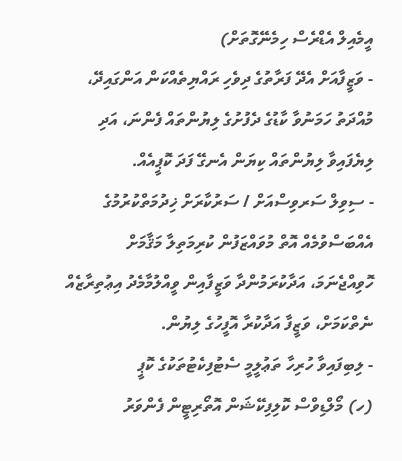އީމެއިލް އެޑްރެސް ހިމެނޭގޮތަށް)
- ވަޒީފާއަށް އެދޭ ފަރާތުގެ ދިވެހި ރައްޔިތެއްކަން އަންގައިދޭ، މުއްދަތު ހަމަނުވާ ކާޑުގެ ދެފުށުގެ ލިޔުންތައް ފެންނަ، އަދި ލިޔެފައިވާ ލިޔުންތައް ކިޔަން އެނގޭ ފަދަ ކޮޕީއެއް.
- ސިވިލް ސަރވިސްއަށް / ސަރުކާރަށް ޚިދުމަތްކުރުމުގެ އެއްބަސްވުމެއް އޮތް މުވައްޒަފުން ކުރިމަތިލާ މަޤާމަށް ހޮވިއްޖެނަމަ، އަދާކުރަމުންދާ ވަޒީފާއިން ވީއްލުމާމެދު އިޢުތިރާޒެއް ނެތްކަމަށް، ވަޒީފާ އަދާކުރާ އޮފީހުގެ ލިޔުން.
- ލިބިފައިވާ ހުރިހާ ތަޢުލީމީ ސެޓުފިކެޓުތަކުގެ ކޮޕީ
(ހ) މޯލްޑިވްސް ކޮލިފިކޭޝަން އޮތޯރިޓީން ފެންވަރު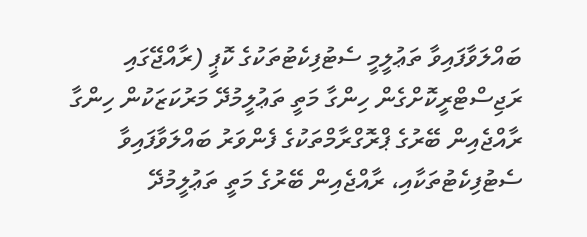ބައްލަވާފައިވާ ތަޢުލީމީ ސެޓުފިކެޓުތަކުގެ ކޮޕީ (ރާއްޖޭގައި ރަޖިސްޓްރީކޮށްގެން ހިންގާ މަތީ ތަޢުލީމުދޭ މަރުކަޒަކުން ހިންގާ ރާއްޖެއިން ބޭރުގެ ޕްރޮގްރާމްތަކުގެ ފެންވަރު ބައްލަވާފައިވާ ސެޓުފިކެޓުތަކާއި، ރާއްޖެއިން ބޭރުގެ މަތީ ތަޢުލީމުދޭ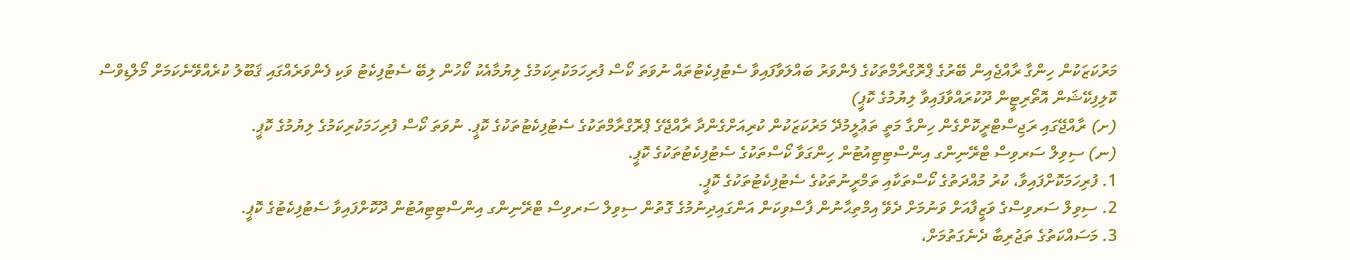މަރުކަޒަކުން ހިންގާ ރާއްޖެއިން ބޭރުގެ ޕްރޮގްރާމްތަކުގެ ފެންވަރު ބައްލަވާފައިވާ ސެޓުފިކެޓުތައް ނުވަތަ ކޯސް ފުރިހަމަކުރިކަމުގެ ލިޔުމާއެކު ކޯހުން ލިބޭ ސެޓުފިކެޓު ވަކި ފެންވަރެއްގައި ޤަބޫލު ކުރެއްވޭނެކަމަށް މޯލްޑިވްސް ކޮލިފިކޭޝަން އޮތޯރިޓީން ދޫކުރައްވާފައިވާ ލިޔުމުގެ ކޮޕީ)
(ށ) ރާއްޖޭގައި ރަޖިސްޓްރީކޮށްގެން ހިންގާ މަތީ ތަޢުލީމުދޭ މަރުކަޒަކުން ކުރިއަށްގެންދާ ރާއްޖޭގެ ޕްރޮގްރާމްތަކުގެ ސެޓުފިކެޓުތަކުގެ ކޮޕީ. ނުވަތަ ކޯސް ފުރިހަމަކުރިކަމުގެ ލިޔުމުގެ ކޮޕީ.
(ނ) ސިވިލް ސަރވިސް ޓްރޭނިންގ އިންސްޓިޓިއުޓުން ހިންގަވާ ކޯސްތަކުގެ ސެޓުފިކެޓުތަކުގެ ކޮޕީ.
1. ފުރިހަމަކޮށްފައިވާ، ކުރު މުއްދަތުގެ ކޯސްތަކާއި ތަމްރީނުތަކުގެ ސެޓުފިކެޓުތަކުގެ ކޮޕީ.
2. ސިވިލް ސަރވިސްގެ ވަޒީފާއަށް ވަނުމަށް ދެވޭ އިމްތިޙާނުން ފާސްވިކަން އަންގައިދިނުމުގެ ގޮތުން ސިވިލް ސަރވިސް ޓްރޭނިންގ އިންސްޓިޓިއުޓުން ދޫކޮށްފައިވާ ސެޓުފިކެޓުގެ ކޮޕީ.
3. މަސައްކަތުގެ ތަޖުރިބާ ދެނެގަތުމަށް،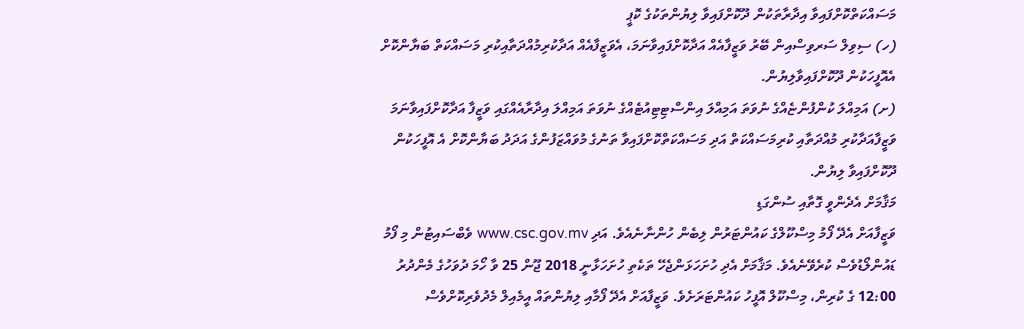މަސައްކަތްކޮށްފައިވާ އިދާރާތަކުން ދޫކޮށްފައިވާ ލިޔުންތަކުގެ ކޮޕީ
(ހ) ސިވިލް ސަރވިސްއިން ބޭރު ވަޒީފާއެއް އަދާކޮށްފައިވާނަމަ، އެވަޒީފާއެއް އަދާކުރިމުއްދަތާއިކުރި މަސައްކަތް ބަޔާންކޮށް އެއޮފީހަކުން ދޫކޮށްފައިވާލިޔުން.
(ށ) އަމިއްލަ ކުންފުންޏެއްގެ ނުވަތަ އަމިއްލަ އިންސްޓިޓިއުޓެއްގެ ނުވަތަ އަމިއްލަ އިދާރާއެއްގައި ވަޒީފާ އަދާކޮށްފައިވާނަމަ ވަޒީފާއަދާކުރި މުއްދަތާއި ކުރިމަސައްކަތް އަދި މަސައްކަތްކޮށްފައިވާ ތަނުގެ މުވައްޒަފުންގެ އަދަދު ބަޔާންކޮށް އެ އޮފީހަކުން ދޫކޮށްފައިވާ ލިޔުން.
މަޤާމަށް އެދެންވީ ގޮތާއި ސުންގަޑި
ވަޒީފާއަށް އެދޭ ފޯމު މިސްކޫލްގެ ކައުންޓަރުން ލިބެން ހުންނާނެއެވެ. އަދި www.csc.gov.mv ވެބްސައިޓުން މި ފޯމު ޑައުންލޯޑުވެސް ކުރެވޭނެއެވެ. މަޤާމަށް އެދި ހުށަހަޅަންޖެހޭ ތަކެތި ހުށަހަޅާނީ 2018 ޖޫން 25 ވާ ހޯމަ ދުވަހުގެ މެންދުރު 12:00 ގެ ކުރިން، މިސްކޫލް އޮފީހު ކައުންޓަރަށެވެ. ވަޒީފާއަށް އެދޭ ފޯމާއި ލިޔުންތައް އީމެއިލް މެދުވެރިކޮށްވެސް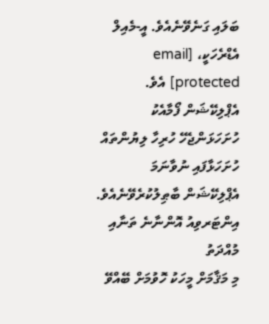ބަލައި ގަނެވޭނެއެވެ. އީ-މެއިލް އެޑްރެހަކީ، [email protected] އެވެ. އެޕްލިކޭޝަން ފޯމާއެކު ހުށަހަޅަންޖެހޭ ހުރިހާ ލިޔުންތައް ހުށަހަޅާފައި ނުވާނަމަ އެޕްލިކޭޝަން ބާޠިލުކުރެވޭނެއެވެ.
އިންޓަރވިއު އޮންނާނެ ތަނާއި މުއްދަތު
މި މަޤާމަށް މީހަކު ހޮވުމަށް ބޭއްވޭ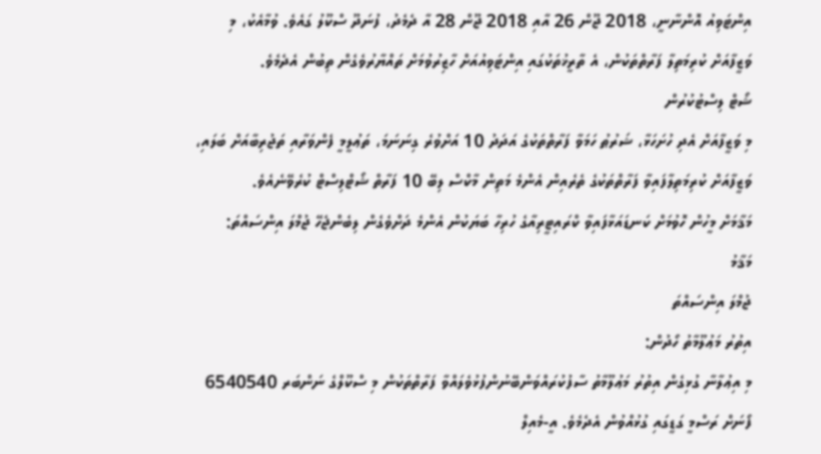އިންޓަވިއު އޮންނާނީ، 2018 ޖޫން 26 އާއި 2018 ޖޫން 28 އާ ދެމެދު، ފުނަދޫ ސްކޫލު ގައެވެ. ވުމާއެކު، މި ވަޒީފާއަށް ކުރިމަތިލާ ފަރާތްތަކުން، އެ ތާރީޚުތަކުގައި އިންޓަވިއުއަށް ހާޒިރުވުމަށް ތައްޔާރުވެގެން ތިބުން އެދެމެވެ.
ޝޯޓް ލިސްޓުކުރުން
މި ވަޒީފާއަށް އެދި ހުށަހަޅާ، ޝަރުޠު ހަމަވާ ފަރާތްތަކުގެ އަދަދު 10 އަށްވުރެ ގިނަނަމަ، ތަޢުލީމީ ފެންވަރާއި ތަޖުރިބާއަށް ބަލައި، ވަޒީފާއަށް ކުރިމަތިލާފައިވާ ފަރާތްތަކުގެ ތެރެއިން އެންމެ މަތިން މާކްސް ލިބޭ 10 ފަރާތް ޝޯޓްލިސްޓް ކުރެވޭނެއެވެ.
މަޤާމަށް މީހުން ހޮވުމަށް ކަނޑައަޅާފައިވާ ކްރައިޓީރިއާގެ ހުރިހާ ބަޔަކުން އެންމެ ދަށްވެގެން ލިބެންޖެހޭ ޖުމްލަ އިންސައްތަ:
މަޤާމު
ޖުމްލަ އިންސައްތަ
އިތުރު މަޢުލޫމާތު ހޯދުން:
މި އިޢުލާނާ ގުޅިގެން އިތުރު މަޢުލޫމާތު ސާފުކުރައްވަންބޭނުންފުޅުވެލައްވާ ފަރާތްތަކުން މި ސްކޫލްގެ ނަންބަރ 6540540 ފޯނަށް ރަސްމީ ގަޑީގައި ގުޅުއްވުން އެދެމެވެ. އީ-މެއިލް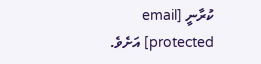ކުރާނީ [email protected] އަށެވެ.